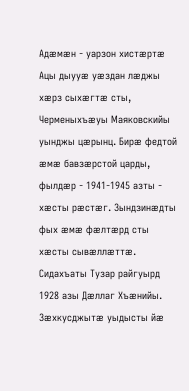Адæмæн - уарзон хистæртæ
Ацы дыууæ уæздан лæджы хæрз сыхæгтæ сты, Черменыхъæуы Маяковскийы уынджы цæрынц. Бирæ федтой æмæ бавзæрстой царды, фылдæр - 1941-1945 азты - хæсты рæстæг. Зындзинæдты фых æмæ фæлтæрд сты хæсты сывæллæттæ.
Сидахъаты Тузар райгуырд 1928 азы Дæллаг Хъæнийы. Зæхкусджытæ уыдысты йæ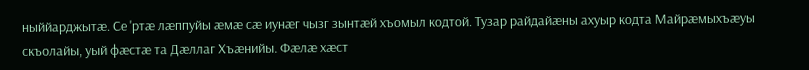ныййарджытæ. Се 'ртæ лæппуйы æмæ сæ иунæг чызг зынтæй хъомыл кодтой. Тузар райдайæны ахуыр кодта Майрæмыхъæуы скъолайы, уый фæстæ та Дæллаг Хъæнийы. Фæлæ хæст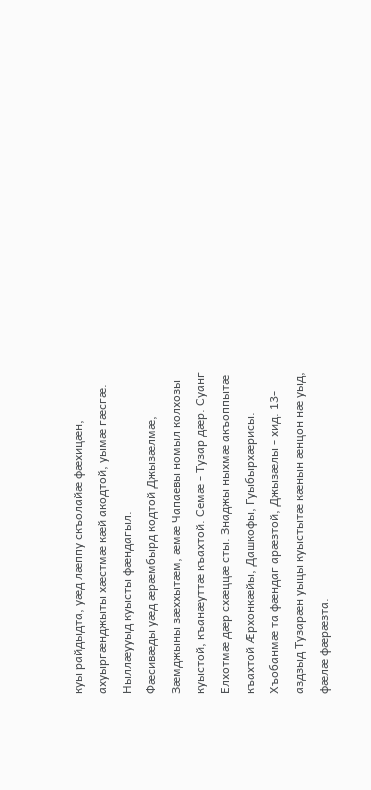куы райдыдта, уæд лæппу скъолайæ фæхицæн, ахуыргæнджыты хæстмæ кæй акодтой, уымæ гæсгæ. Ныллæууыд куысты фæндагыл.
Фæсивæды уæд æрæмбырд кодтой Джызæлмæ, Зæмджыны зæххытæм, æмæ Чапаевы номыл колхозы куыстой, къанæуттæ къахтой. Семæ - Тузар дæр. Суанг Елхотмæ дæр схæццæ сты. Знаджы ныхмæ акъоппытæ къахтой Æрхонкæйы, Дашкофы, Гуыбырхæрисы. Хъобанмæ та фæндаг арæзтой, Джызæлы - хид. 13-аздзыд Тузарæн уыцы куыстытæ кæнын æнцон нæ уыд, фæлæ фæрæзта.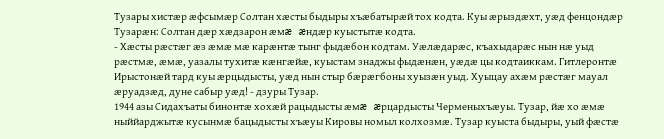Тузары хистæр æфсымæр Солтан хæсты быдыры хъæбатырæй тох кодта. Куы æрыздæхт, уæд фенцондæр Тузарæн: Солтан дæр хæдзарон æмæ æндæр куыстытæ кодта.
- Хæсты рæстæг æз æмæ мæ карæнтæ тынг фыдæбон кодтам. Уæлæдарæс, къахыдарæс нын нæ уыд рæстмæ, æмæ, уазалы тухитæ кæнгæйæ, куыстам знаджы фыдæнæн, уæдæ цы кодтаиккам. Гитлеронтæ Ирыстонæй тард куы æрцыдысты, уæд нын стыр бæрæгбоны хуызæн уыд. Хуыцау ахæм рæстæг мауал æруадзæд, дуне сабыр уæд! - дзуры Тузар.
1944 азы Сидахъаты бинонтæ хохæй рацыдысты æмæ æрцардысты Черменыхъæуы. Тузар, йæ хо æмæ ныййарджытæ кусынмæ бацыдысты хъæуы Кировы номыл колхозмæ. Тузар куыста быдыры, уый фæстæ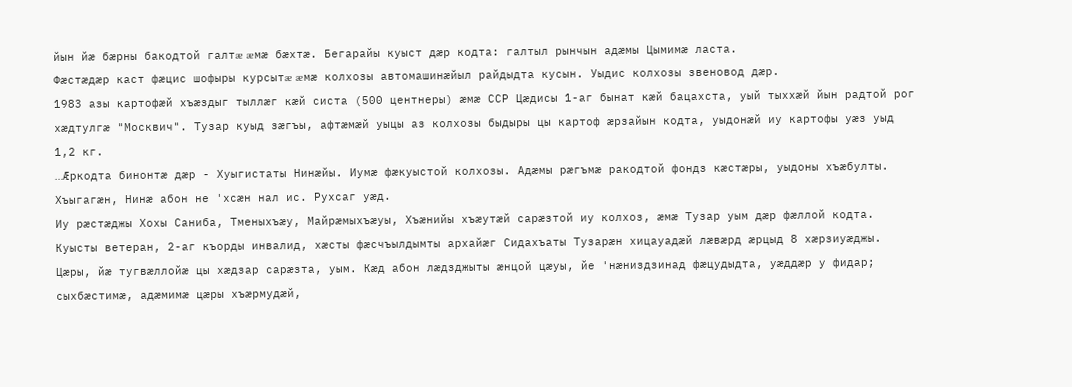йын йæ бæрны бакодтой галтæ æмæ бæхтæ. Бегарайы куыст дæр кодта: галтыл рынчын адæмы Цымимæ ласта.
Фæстæдæр каст фæцис шофыры курсытæ æмæ колхозы автомашинæйыл райдыдта кусын. Уыдис колхозы звеновод дæр.
1983 азы картофæй хъæздыг тыллæг кæй систа (500 центнеры) æмæ ССР Цæдисы 1-аг бынат кæй бацахста, уый тыххæй йын радтой рог хæдтулгæ "Москвич". Тузар куыд зæгъы, афтæмæй уыцы аз колхозы быдыры цы картоф æрзайын кодта, уыдонæй иу картофы уæз уыд 1,2 кг.
…Æркодта бинонтæ дæр - Хуыгистаты Нинæйы. Иумæ фæкуыстой колхозы. Адæмы рæгъмæ ракодтой фондз кæстæры, уыдоны хъæбулты. Хъыгагæн, Нинæ абон не 'хсæн нал ис. Рухсаг уæд.
Иу рæстæджы Хохы Саниба, Тменыхъæу, Майрæмыхъæуы, Хъæнийы хъæутæй сарæзтой иу колхоз, æмæ Тузар уым дæр фæллой кодта.
Куысты ветеран, 2-аг къорды инвалид, хæсты фæсчъылдымты архайæг Сидахъаты Тузарæн хицауадæй лæвæрд æрцыд 8 хæрзиуæджы. Цæры, йæ тугвæллойæ цы хæдзар сарæзта, уым. Кæд абон лæдзджыты æнцой цæуы, йе 'нæниздзинад фæцудыдта, уæддæр у фидар; сыхбæстимæ, адæмимæ цæры хъæрмудæй,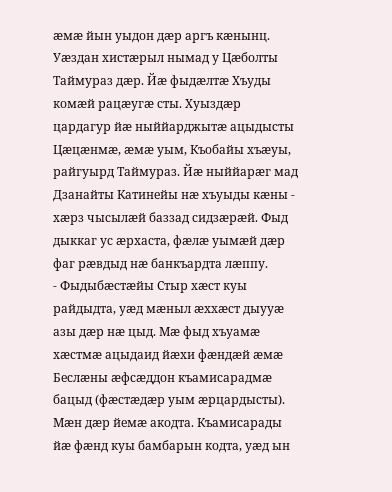æмæ йын уыдон дæр аргъ кæнынц.
Уæздан хистæрыл нымад у Цæболты Таймураз дæр. Йæ фыдæлтæ Хъуды комæй рацæугæ сты. Хуыздæр цардагур йæ ныййарджытæ ацыдысты Цæцæнмæ, æмæ уым, Къобайы хъæуы, райгуырд Таймураз. Йæ ныййарæг мад Дзанайты Катинейы нæ хъуыды кæны - хæрз чысылæй баззад сидзæрæй. Фыд дыккаг ус æрхаста, фæлæ уымæй дæр фаг рæвдыд нæ банкъардта лæппу.
- Фыдыбæстæйы Стыр хæст куы райдыдта, уæд мæныл æххæст дыууæ азы дæр нæ цыд. Мæ фыд хъуамæ хæстмæ ацыдаид йæхи фæндæй æмæ Беслæны æфсæддон къамисарадмæ бацыд (фæстæдæр уым æрцардысты). Мæн дæр йемæ акодта. Къамисарады йæ фæнд куы бамбарын кодта, уæд ын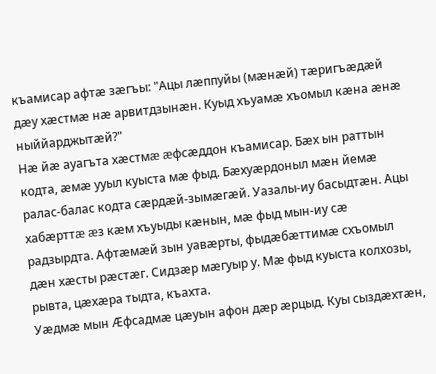къамисар афтæ зæгъы: "Ацы лæппуйы (мæнæй) тæригъæдæй дæу хæстмæ нæ арвитдзынæн. Куыд хъуамæ хъомыл кæна æнæ ныййарджытæй?"
Нæ йæ ауагъта хæстмæ æфсæддон къамисар. Бæх ын раттын кодта, æмæ ууыл куыста мæ фыд. Бæхуæрдоныл мæн йемæ ралас-балас кодта сæрдæй-зымæгæй. Уазалы-иу басыдтæн. Ацы хабæрттæ æз кæм хъуыды кæнын, мæ фыд мын-иу сæ радзырдта. Афтæмæй зын уавæрты, фыдæбæттимæ схъомыл дæн хæсты рæстæг. Сидзæр мæгуыр у. Мæ фыд куыста колхозы, рывта, цæхæра тыдта, къахта.
Уæдмæ мын Æфсадмæ цæуын афон дæр æрцыд. Куы сыздæхтæн,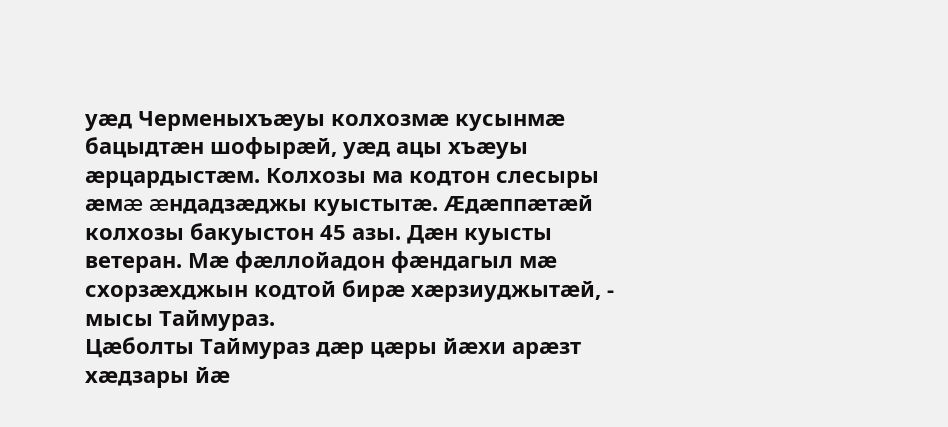уæд Черменыхъæуы колхозмæ кусынмæ бацыдтæн шофырæй, уæд ацы хъæуы æрцардыстæм. Колхозы ма кодтон слесыры æмæ æндадзæджы куыстытæ. Æдæппæтæй колхозы бакуыстон 45 азы. Дæн куысты ветеран. Мæ фæллойадон фæндагыл мæ схорзæхджын кодтой бирæ хæрзиуджытæй, - мысы Таймураз.
Цæболты Таймураз дæр цæры йæхи арæзт хæдзары йæ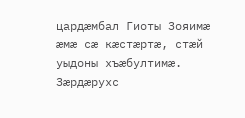цардæмбал Гиоты Зояимæ æмæ сæ кæстæртæ, стæй уыдоны хъæбултимæ. Зæрдæрухс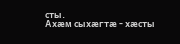сты.
Ахæм сыхæгтæ - хæсты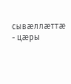сывæллæттæ - цæры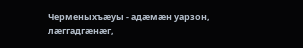Черменыхъæуы - адæмæн уарзон, лæггадгæнæг,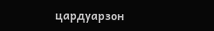цардуарзон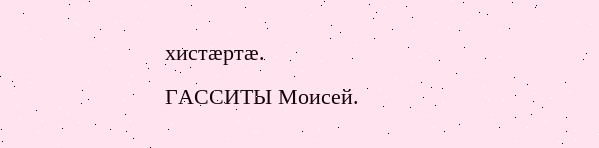хистæртæ.
ГАССИТЫ Моисей.